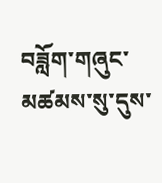བཟློག་གཞུང་མཚམས་སུ་དུས་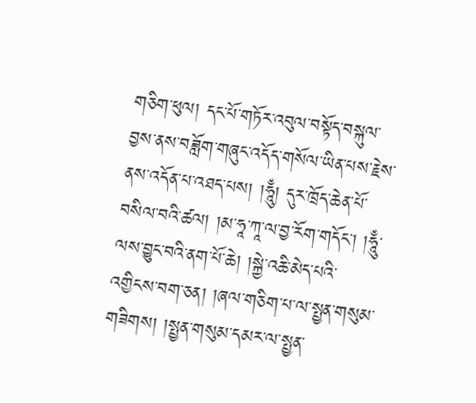གཅིག་ཕུལ། དང་པོ་གཏོར་འབུལ་བསྟོད་བསྐུལ་བྱས་ནས་བཟློག་གཞུང་འདོད་གསོལ་ཡིན་པས་རྗེས་ནས་འདོན་པ་འཐད་པས། །ཧཱུྃ། དུར་ཁྲོད་ཆེན་པོ་བསིལ་བའི་ཚལ། །མ་ཧཱ་ཀཱ་ལ་བྱ་རོག་གདོང་། །ཧཱུྃ་ལས་བྱུང་བའི་ནག་པོ་ཆེ། །སྐྱེ་འཆི་མེད་པའི་འགྱིངས་བག་ཅན། །ཞལ་གཅིག་པ་ལ་སྤྱན་གསུམ་གཟིགས། །སྤྱན་གསུམ་དམར་ལ་སྤྱན་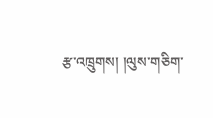རྩ་འཁྲུགས། །ལུས་གཅིག་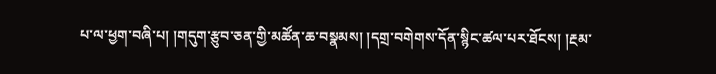པ་ལ་ཕྱག་བཞི་པ། །གདུག་རྩུབ་ཅན་གྱི་མཚོན་ཆ་བསྣམས། །དགྲ་བགེགས་དོན་སྙིང་ཚལ་པར་ཐོངས། །རྔམ་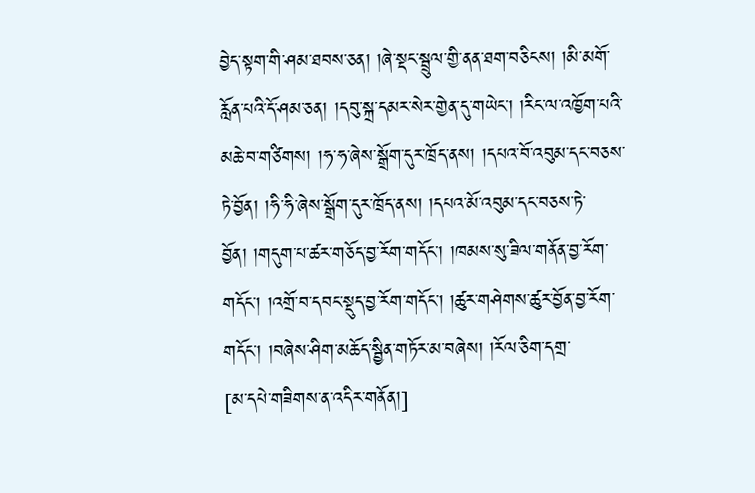བྱེད་སྟག་གི་ཤམ་ཐབས་ཅན། །ཞེ་སྡང་སྦྲུལ་གྱི་ནན་ཐག་བཅིངས། །མི་མགོ་རློན་པའི་དོ་ཤམ་ཅན། །དབུ་སྐྲ་དམར་སེར་གྱེན་དུ་གཡེང་། །རིང་ལ་འཁྱོག་པའི་མཆེ་བ་གཙིགས། །ཧ་ཧ་ཞེས་སྒྲོག་དུར་ཁྲོད་ནས། །དཔའ་བོ་འབུམ་དང་བཅས་ཏེ་བྱོན། །ཧི་ཧི་ཞེས་སྒྲོག་དུར་ཁྲོད་ནས། །དཔའ་མོ་འབུམ་དང་བཅས་ཏེ་བྱོན། །གདུག་པ་ཚར་གཅོད་བྱ་རོག་གདོང་། །ཁམས་སུ་ཟིལ་གནོན་བྱ་རོག་གདོང་། །འགྲོ་བ་དབང་སྡུད་བྱ་རོག་གདོང་། །ཚུར་གཤེགས་ཚུར་བྱོན་བྱ་རོག་གདོང་། །བཞེས་ཤིག་མཆོད་སྦྱིན་གཏོར་མ་བཞེས། །རོལ་ཅིག་དགྲ་
[མ་དཔེ་གཟིགས་ན་འདིར་གནོན།]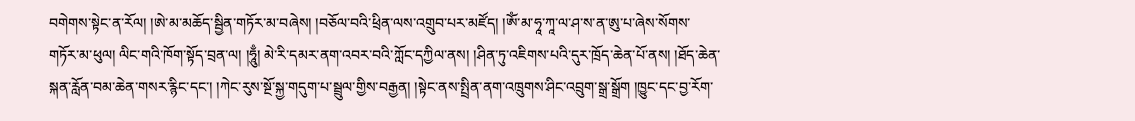བགེགས་སྟེང་ན་རོལ། །ཨེ་མ་མཆོད་སྦྱིན་གཏོར་མ་བཞེས། །བཅོལ་བའི་ཕྲིན་ལས་འགྲུབ་པར་མཛོད། །ཨོཾ་མ་ཧཱ་ཀཱ་ལ་ཤ་ས་ན་ཨུ་པ་ཞེས་སོགས་གཏོར་མ་ཕུལ། ལིང་གའི་ཁོག་སྟོད་བྲན་ལ། །ཧཱུྃ། མེ་རི་དམར་ནག་འབར་བའི་ཀློང་དཀྱིལ་ནས། །ཤིན་ཏུ་འཇིགས་པའི་དུར་ཁྲོད་ཆེན་པོ་ནས། །ཐོད་ཆེན་སྐན་རློན་བམ་ཆེན་གསར་རྙིང་དང་། །ཀེང་རུས་སྔོ་སྐྱ་གདུག་པ་སྦྲུལ་གྱིས་བརྒྱན། །སྟེང་ནས་སྤྲིན་ནག་འཁྲུགས་ཤིང་འབྲུག་སྒྲ་སྒྲོག །ཁྱུང་དང་བྱ་རོག་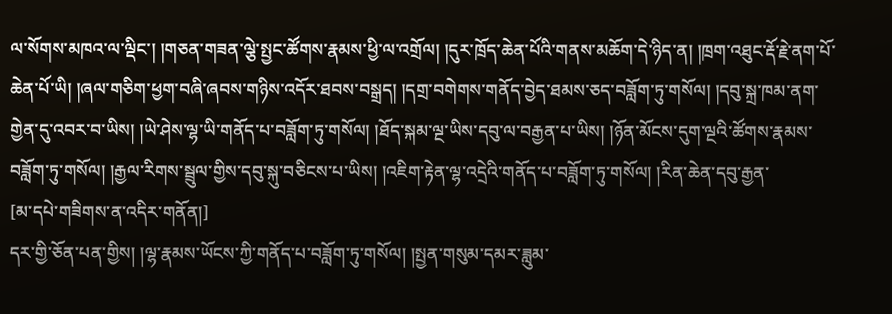ལ་སོགས་མཁའ་ལ་ལྡིང་། །གཅན་གཟན་ལྕེ་སྤྱང་ཚོགས་རྣམས་ཕྱི་ལ་འགྲོལ། །དུར་ཁྲོད་ཆེན་པོའི་གནས་མཆོག་དེ་ཉིད་ན། །ཁྲག་འཐུང་རྡོ་རྗེ་ནག་པོ་ཆེན་པོ་ཡི། །ཞལ་གཅིག་ཕྱག་བཞི་ཞབས་གཉིས་འདོར་ཐབས་བསྒྲད། །དགྲ་བགེགས་གནོད་བྱེད་ཐམས་ཅད་བཟློག་ཏུ་གསོལ། །དབུ་སྐྲ་ཁམ་ནག་གྱེན་དུ་འབར་བ་ཡིས། །ཡེ་ཤེས་ལྷ་ཡི་གནོད་པ་བཟློག་ཏུ་གསོལ། །ཐོད་སྐམ་ལྔ་ཡིས་དབུ་ལ་བརྒྱན་པ་ཡིས། །ཉོན་མོངས་དུག་ལྔའི་ཚོགས་རྣམས་བཟློག་ཏུ་གསོལ། །རྒྱལ་རིགས་སྦྲུལ་གྱིས་དབུ་སྐུ་བཅིངས་པ་ཡིས། །འཇིག་རྟེན་ལྷ་འདྲེའི་གནོད་པ་བཟློག་ཏུ་གསོལ། །རིན་ཆེན་དབུ་རྒྱན་
[མ་དཔེ་གཟིགས་ན་འདིར་གནོན།]
དར་གྱི་ཅོན་པན་གྱིས། །ལྷ་རྣམས་ཡོངས་ཀྱི་གནོད་པ་བཟློག་ཏུ་གསོལ། །སྤྱན་གསུམ་དམར་ཟླུམ་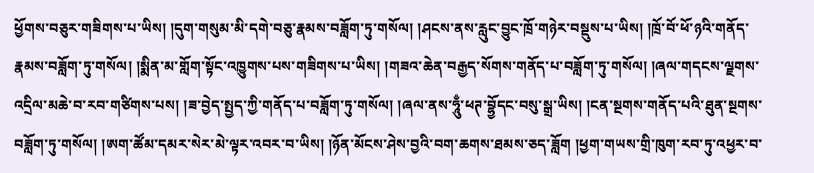ཕྱོགས་བཅུར་གཟིགས་པ་ཡིས། །དུག་གསུམ་མི་དགེ་བཅུ་རྣམས་བཟློག་ཏུ་གསོལ། །ཤངས་ནས་རླུང་བྱུང་ཁྲོ་གཉེར་བསྡུས་པ་ཡིས། །ཁྲོ་བོ་ཕོ་ཉའི་གནོད་རྣམས་བཟློག་ཏུ་གསོལ། །སྨིན་མ་གློག་སྟོང་འཁྱུགས་པས་གཟིགས་པ་ཡིས། །གཟའ་ཆེན་བརྒྱད་སོགས་གནོད་པ་བཟློག་ཏུ་གསོལ། །ཞལ་གདངས་ལྗགས་འདྲིལ་མཆེ་བ་རབ་གཙིགས་པས། །ཟ་བྱེད་སྤྱད་ཀྱི་གནོད་པ་བཟློག་ཏུ་གསོལ། །ཞལ་ནས་ཧཱུྃ་ཕཊ་བྷྱོདང་བསུ་སྒྲ་ཡིས། །ངན་སྔགས་གནོད་པའི་ཐུན་སྔགས་བཟློག་ཏུ་གསོལ། །ཨག་ཚོམ་དམར་སེར་མེ་ལྟར་འབར་བ་ཡིས། །ཉོན་མོངས་ཤེས་བྱའི་བག་ཆགས་ཐམས་ཅད་ཟློག །ཕྱག་གཡས་གྲི་ཁུག་རབ་ཏུ་འཕྱར་བ་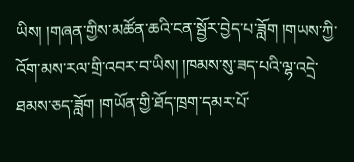ཡིས། །གཞན་གྱིས་མཚོན་ཆའི་ངན་སྦྱོར་བྱེད་པ་ཟློག །གཡས་ཀྱི་འོག་མས་རལ་གྲི་འབར་བ་ཡིས། །ཁམས་སུ་ཟད་པའི་ལྷ་འདྲེ་ཐམས་ཅད་ཟློག །གཡོན་གྱི་ཐོད་ཁྲག་དམར་པོ་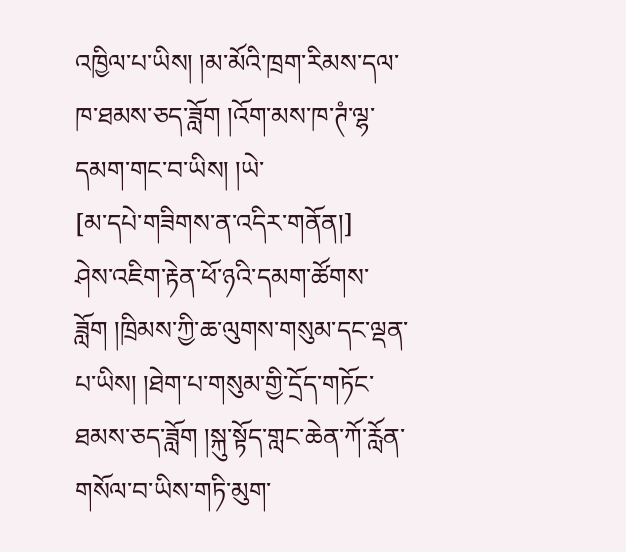འཁྱིལ་པ་ཡིས། །མ་མོའི་ཁྲག་རིམས་དལ་ཁ་ཐམས་ཅད་ཟློག །འོག་མས་ཁ་ཊཾ་ལྷ་དམག་གང་བ་ཡིས། །ཡེ་
[མ་དཔེ་གཟིགས་ན་འདིར་གནོན།]
ཤེས་འཇིག་རྟེན་ཕོ་ཉའི་དམག་ཚོགས་ཟློག །ཁྲིམས་ཀྱི་ཆ་ལུགས་གསུམ་དང་ལྡན་པ་ཡིས། །ཐེག་པ་གསུམ་གྱི་དྲོད་གཏོང་ཐམས་ཅད་ཟློག །སྐུ་སྟོད་གླང་ཆེན་ཀོ་རློན་གསོལ་བ་ཡིས་གཏི་མུག་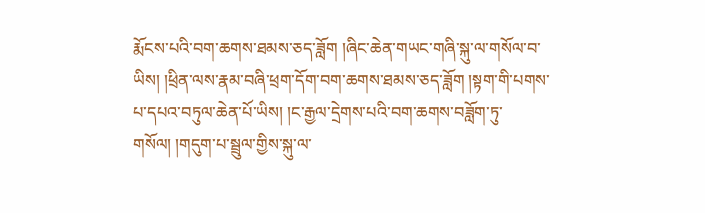རྨོངས་པའི་བག་ཆགས་ཐམས་ཅད་ཟློག །ཞིང་ཆེན་གཡང་གཞི་སྐུ་ལ་གསོལ་བ་ཡིས། །ཕྲིན་ལས་རྣམ་བཞི་ཕྲག་དོག་བག་ཆགས་ཐམས་ཅད་ཟློག །སྟག་གི་པགས་པ་དཔའ་བཏུལ་ཆེན་པོ་ཡིས། །ང་རྒྱལ་དྲེགས་པའི་བག་ཆགས་བཟློག་ཏུ་གསོལ། །གདུག་པ་སྦྲུལ་གྱིས་སྐུ་ལ་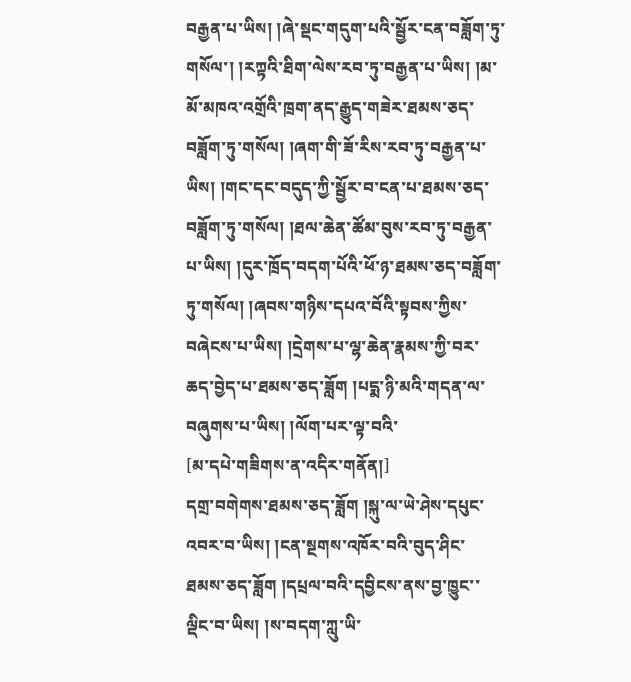བརྒྱན་པ་ཡིས། །ཞེ་སྡང་གདུག་པའི་སྦྱོར་ངན་བཟློག་ཏུ་གསོལ་། །རཀྟའི་ཐིག་ལེས་རབ་ཏུ་བརྒྱན་པ་ཡིས། །མ་མོ་མཁའ་འགྲོའི་ཁྲག་ནད་རྒྱུད་གཟེར་ཐམས་ཅད་བཟློག་ཏུ་གསོལ། །ཞག་གི་ཟོ་རིས་རབ་ཏུ་བརྒྱན་པ་ཡིས། །གང་དང་བདུད་ཀྱི་སྦྱོར་བ་ངན་པ་ཐམས་ཅད་བཟློག་ཏུ་གསོལ། །ཐལ་ཆེན་ཚོམ་བུས་རབ་ཏུ་བརྒྱན་པ་ཡིས། །དུར་ཁྲོད་བདག་པོའི་ཕོ་ཉ་ཐམས་ཅད་བཟློག་ཏུ་གསོལ། །ཞབས་གཉིས་དཔའ་བོའི་སྟབས་ཀྱིས་བཞེངས་པ་ཡིས། །དྲེགས་པ་ལྷ་ཆེན་རྣམས་ཀྱི་བར་ཆད་བྱེད་པ་ཐམས་ཅད་ཟློག །པདྨ་ཉི་མའི་གདན་ལ་བཞུགས་པ་ཡིས། །ལོག་པར་ལྟ་བའི་
[མ་དཔེ་གཟིགས་ན་འདིར་གནོན།]
དགྲ་བགེགས་ཐམས་ཅད་ཟློག །སྐུ་ལ་ཡེ་ཤེས་དཔུང་འབར་བ་ཡིས། །ངན་སྔགས་འཁོར་བའི་བུད་ཤིང་ཐམས་ཅད་ཟློག །དཔྲལ་བའི་དབྱིངས་ནས་བྱ་ཁྱུང་་ལྡིང་བ་ཡིས། །ས་བདག་ཀླུ་ཡི་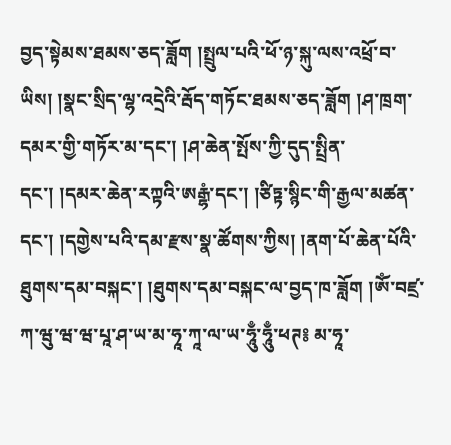བྱད་སྟེམས་ཐམས་ཅད་ཟློག །སྤྲུལ་པའི་ཕོ་ཉ་སྐུ་ལས་འཕྲོ་བ་ཡིས། །སྣང་སྲིད་ལྷ་འདྲེའི་རྦོད་གཏོང་ཐམས་ཅད་ཟློག །ཤ་ཁྲག་དམར་གྱི་གཏོར་མ་དང་། །ཤ་ཆེན་སྤོས་ཀྱི་དུད་སྤྲིན་དང་། །དམར་ཆེན་རཀྟའི་ཨརྒྷཾ་དང་། །ཙིཏྟ་སྙིང་གི་རྒྱལ་མཚན་དང་། །དགྱེས་པའི་དམ་རྫས་སྣ་ཚོགས་ཀྱིས། །ནག་པོ་ཆེན་པོའི་ཐུགས་དམ་བསྐང་། །ཐུགས་དམ་བསྐང་ལ་བྱད་ཁ་ཟློག །ཨོཾ་བཛྲ་ཀ་ཝུ་ཝ་ཝ་པཱ་ཤ་ཡ་མ་ཧཱ་ཀཱ་ལ་ཡ་ཧཱུྃ་ཧཱུྃ་ཕཊ༔ མ་ཧཱ་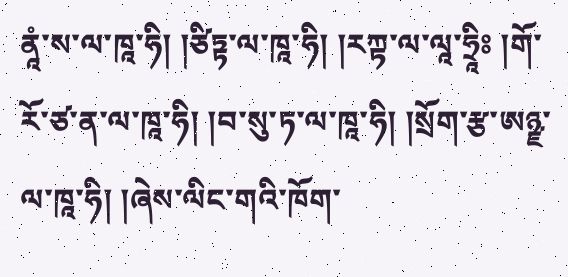ནཱཾ་ས་ལ་ཁཱ་ཧི། །ཙིཏྟ་ལ་ཁཱ་ཧི། །རཀྟ་ལ་ལཱ་ཧྲཱིཿ །གོ་རོ་ཙ་ན་ལ་ཁཱ་ཧི། །བ་སུ་ཏ་ལ་ཁཱ་ཧི། །སྲོག་རྩ་ཨཉྫ་ལ་ཁཱ་ཧི། །ཞེས་ལིང་གའི་ཁོག་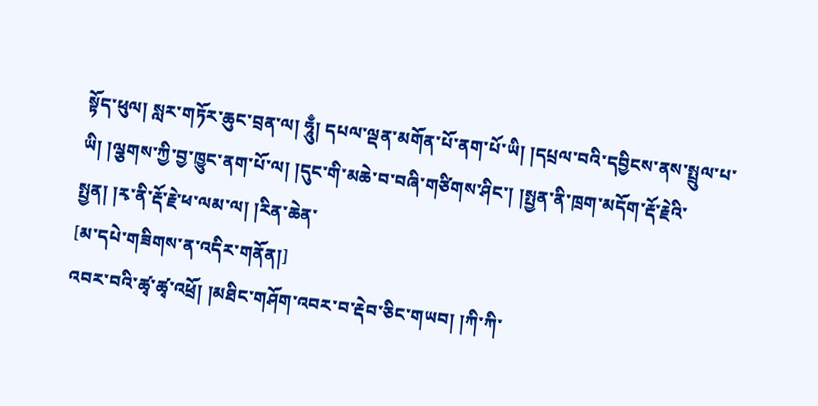སྟོད་ཕུལ། སླར་གཏོར་ཆུང་བྲན་ལ། ཧཱུྃ། དཔལ་ལྡན་མགོན་པོ་ནག་པོ་ཡི། །དཔྲལ་བའི་དབྱིངས་ནས་སྤྲུལ་པ་ཡི། །ལྕགས་ཀྱི་བྱ་ཁྱུང་ནག་པོ་ལ། །དུང་གི་མཆེ་བ་བཞི་གཙིགས་ཤིང་། །སྤྱན་ནི་ཁྲག་མདོག་རྡོ་རྗེའི་སྤྱན། །རྭ་ནི་རྡོ་རྗེ་ཕ་ལམ་ལ། །རིན་ཆེན་
[མ་དཔེ་གཟིགས་ན་འདིར་གནོན།]
འབར་བའི་ཚྭ་ཚྭ་འཕྲོ། །མཐིང་གཤོག་འབར་བ་རྡེབ་ཅིང་གཡབ། །ཀི་ཀི་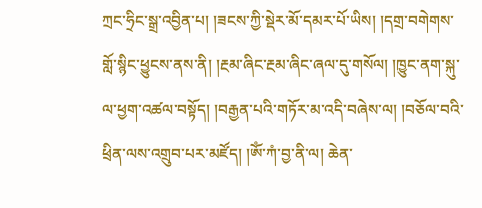ཀྲང་ཧྲིང་སྒྲ་འབྱིན་པ། །ཟངས་ཀྱི་སྡེར་མོ་དམར་པོ་ཡིས། །དགྲ་བགེགས་གློ་སྙིང་ཕྱུངས་ནས་ནི། །རྔམ་ཞིང་རྔམ་ཞིང་ཞལ་དུ་གསོལ། །ཁྱུང་ནག་སྐུ་ལ་ཕྱག་འཚལ་བསྟོད། །བརྒྱན་པའི་གཏོར་མ་འདི་བཞེས་ལ། །བཅོལ་བའི་ཕྲིན་ལས་འགྲུབ་པར་མཛོད། །ཨོཾ་ཀཾ་བྱ་ནི་ལ། ཆེན་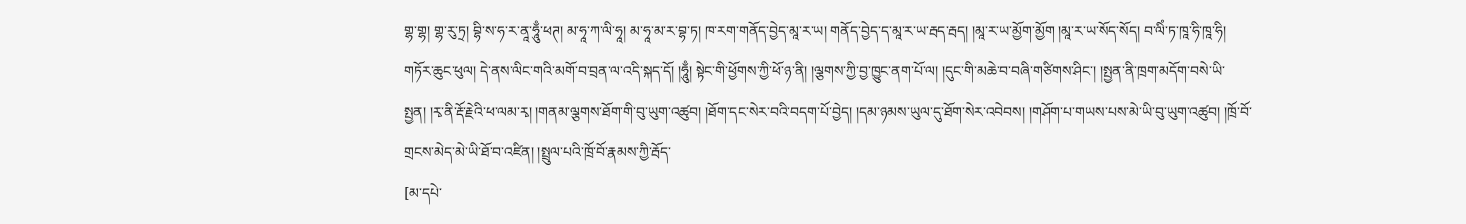གྷ་གྷ། གྷ་རུ་ཏྲ། བྷི་ས་ཧ་ར་ནཱ་ཧཱུྃ་ཕཊ། མ་ཧཱ་ཀ་ལི་ཧཱ། མ་ཧཱ་མ་ར་བྷ་ཏ། ཁ་རག་གནོད་བྱེད་མཱ་ར་ཡ། གནོད་བྱེད་ད་མཱ་ར་ཡ་རྦད་རྦད། །མཱ་ར་ཡ་མྱོག་མྱོག །མཱ་ར་ཡ་སོད་སོད། བ་ལིཾ་ཏ་ཁཱ་ཧི་ཁཱ་ཧི། གཏོར་ཆུང་ཕུལ། དེ་ནས་ལིང་གའི་མགོ་བ་བྲན་ལ་འདི་སྐད་དོ། །ཧཱུྃ། སྟེང་གི་ཕྱོགས་ཀྱི་ཕོ་ཉ་ནི། །ལྕགས་ཀྱི་བྱ་ཁྱུང་ནག་པོ་ལ། །དུང་གི་མཆེ་བ་བཞི་གཙིགས་ཤིང་། །སྤྱན་ནི་ཁྲག་མདོག་བསེ་ཡི་སྤྱན། །རྭ་ནི་རྡོ་རྗེའི་ཕ་ལམ་རྭ། །གནམ་ལྕགས་ཐོག་གི་བུ་ཡུག་འཚུབ། །ཐོག་དང་སེར་བའི་བདག་པོ་བྱེད། །དམ་ཉམས་ཡུལ་དུ་ཐོག་སེར་འབེབས། །གཤོག་པ་གཡས་པས་མེ་ཡི་བུ་ཡུག་འཚུབ། །ཁྲོ་བོ་གྲངས་མེད་མེ་ཡི་ཐོ་བ་འཛིན། །སྤྲུལ་པའི་ཁྲོ་བོ་རྣམས་ཀྱི་རྦོད་
[མ་དཔེ་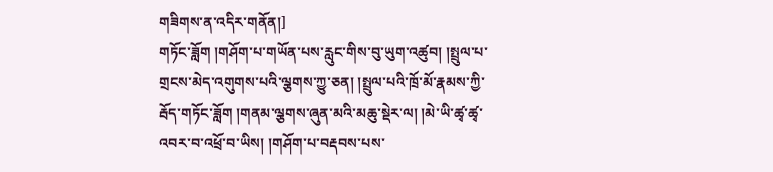གཟིགས་ན་འདིར་གནོན།]
གཏོང་ཟློག །གཤོག་པ་གཡོན་པས་རླུང་གིས་བུ་ཡུག་འཚུབ། །སྤྲུལ་པ་གྲངས་མེད་འགུགས་པའི་ལྕགས་ཀྱུ་ཅན། །སྤྲུལ་པའི་ཁྲོ་མོ་རྣམས་ཀྱི་རྦོད་གཏོང་ཟློག །གནམ་ལྕགས་ཞུན་མའི་མཆུ་སྡེར་ལ། །མེ་ཡི་ཚྭ་ཚྭ་འབར་བ་འཕྲོ་བ་ཡིས། །གཤོག་པ་བརྡབས་པས་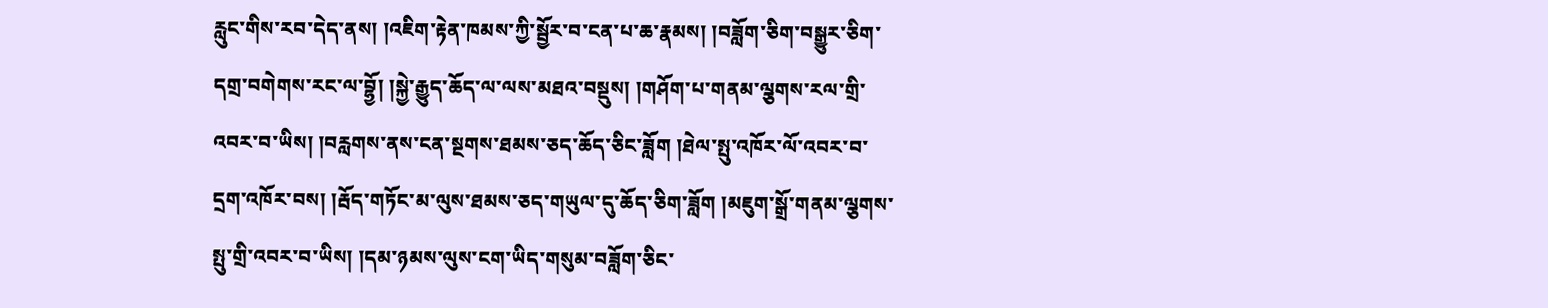རླུང་གིས་རབ་དེད་ནས། །འཇིག་རྟེན་ཁམས་ཀྱི་སྦྱོར་བ་ངན་པ་ཆ་རྣམས། །བཟློག་ཅིག་བསྒྱུར་ཅིག་དགྲ་བགེགས་རང་ལ་བྷྱོ། །སྐྱེ་རྒྱུད་ཆོད་ལ་ལས་མཐའ་བསྡུས། །གཤོག་པ་གནམ་ལྕགས་རལ་གྲི་འབར་བ་ཡིས། །བརླགས་ནས་ངན་སྔགས་ཐམས་ཅད་ཆོད་ཅིང་ཟློག །ཐེལ་སྤུ་འཁོར་ལོ་འབར་བ་དྲག་འཁོར་བས། །རྦོད་གཏོང་མ་ལུས་ཐམས་ཅད་གཡུལ་དུ་ཆོད་ཅིག་ཟློག །མཇུག་སྒྲོ་གནམ་ལྕགས་སྤུ་གྲི་འབར་བ་ཡིས། །དམ་ཉམས་ལུས་ངག་ཡིད་གསུམ་བཟློག་ཅིང་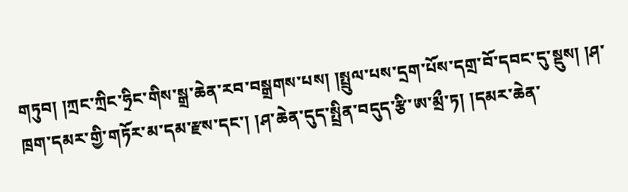གཏུབ། །ཀྲང་ཀྲིང་ཧྲིང་གིས་སྒྲ་ཆེན་རབ་བསྒྲགས་པས། །སྤྲུལ་པས་དྲག་པོས་དགྲ་བོ་དབང་དུ་སྡུས། །ཤ་ཁྲག་དམར་གྱི་གཏོར་མ་དམ་རྫས་དང་། །ཤ་ཆེན་དུད་སྤྲིན་བདུད་རྩི་ཨ་མྲྀ་ཏ། །དམར་ཆེན་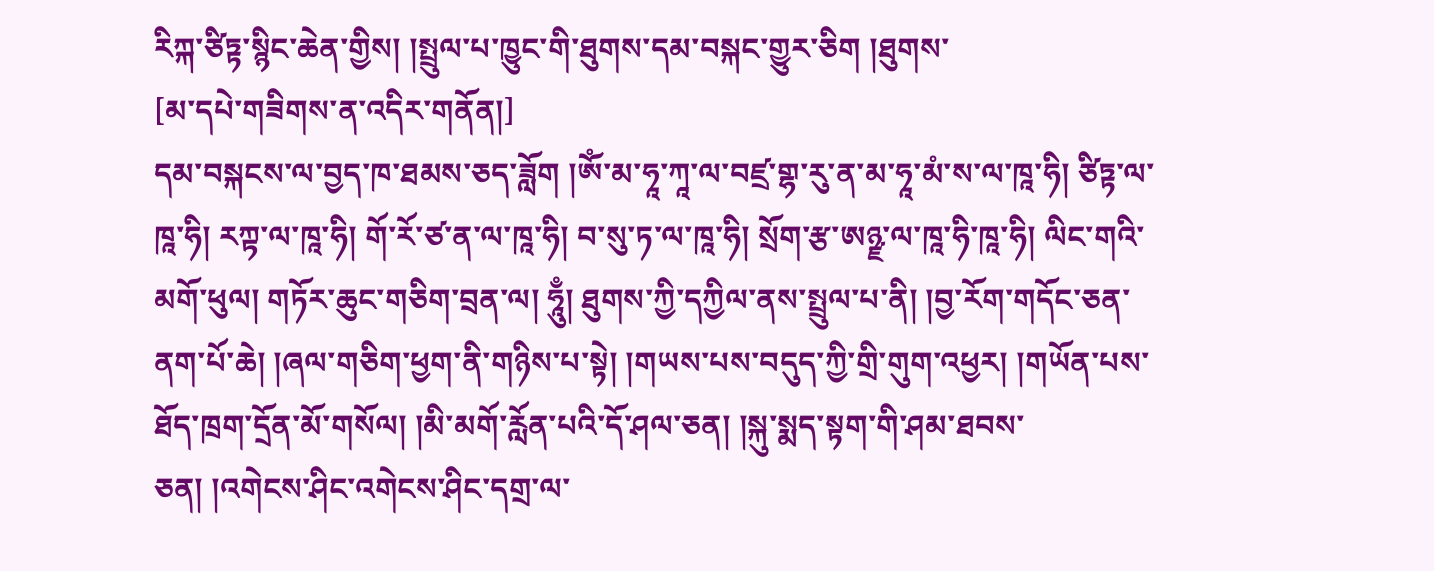རིཀྐ་ཙིཏྟ་སྙིང་ཆེན་གྱིས། །སྤྲུལ་པ་ཁྱུང་གི་ཐུགས་དམ་བསྐང་གྱུར་ཅིག །ཐུགས་
[མ་དཔེ་གཟིགས་ན་འདིར་གནོན།]
དམ་བསྐངས་ལ་བྱད་ཁ་ཐམས་ཅད་ཟློག །ཨོཾ་མ་ཧཱ་ཀཱ་ལ་བཛྲ་གྷ་རུ་ན་མ་ཧཱ་མཾ་ས་ལ་ཁཱ་ཧི། ཙིཏྟ་ལ་ཁཱ་ཧི། རཀྟ་ལ་ཁཱ་ཧི། གོ་རོ་ཙ་ན་ལ་ཁཱ་ཧི། བ་སུ་ཏ་ལ་ཁཱ་ཧི། སྲོག་རྩ་ཨཉྫ་ལ་ཁཱ་ཧི་ཁཱ་ཧི། ལིང་གའི་མགོ་ཕུལ། གཏོར་ཆུང་གཅིག་བྲན་ལ། ཧཱུྃ། ཐུགས་ཀྱི་དཀྱིལ་ནས་སྤྲུལ་པ་ནི། །བྱ་རོག་གདོང་ཅན་ནག་པོ་ཆེ། །ཞལ་གཅིག་ཕྱག་ནི་གཉིས་པ་སྟེ། །གཡས་པས་བདུད་ཀྱི་གྲི་གུག་འཕྱར། །གཡོན་པས་ཐོད་ཁྲག་དྲོན་མོ་གསོལ། །མི་མགོ་རློན་པའི་དོ་ཤལ་ཅན། །སྐུ་སྨད་སྟག་གི་ཤམ་ཐབས་ཅན། །འགེངས་ཤིང་འགེངས་ཤིང་དགྲ་ལ་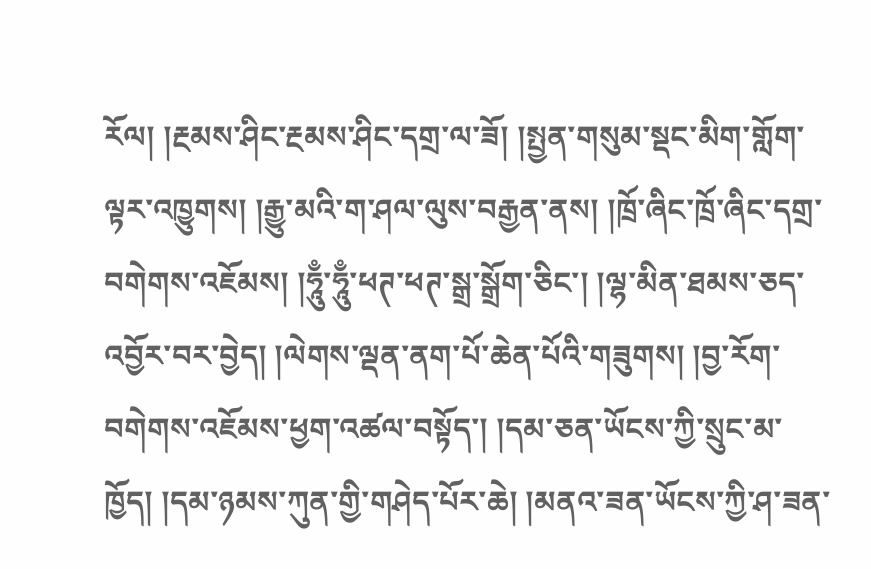རོལ། །རྔམས་ཤིང་རྔམས་ཤིང་དགྲ་ལ་ཟོ། །སྤྱན་གསུམ་སྡང་མིག་གློག་ལྟར་འཁྱུགས། །རྒྱུ་མའི་ག་ཤལ་ལུས་བརྒྱན་ནས། །ཁྲོ་ཞིང་ཁྲོ་ཞིང་དགྲ་བགེགས་འཇོམས། །ཧཱུྃ་ཧཱུྃ་ཕཊ་ཕཊ་སྒྲ་སྒྲོག་ཅིང་། །ལྷ་མིན་ཐམས་ཅད་འབྱོར་བར་བྱེད། །ལེགས་ལྡན་ནག་པོ་ཆེན་པོའི་གཟུགས། །བྱ་རོག་བགེགས་འཇོམས་ཕྱག་འཚལ་བསྟོད་། །དམ་ཅན་ཡོངས་ཀྱི་སྲུང་མ་ཁྱོད། །དམ་ཉམས་ཀུན་གྱི་གཤེད་པོར་ཆེ། །མནའ་ཟན་ཡོངས་ཀྱི་ཤ་ཟན་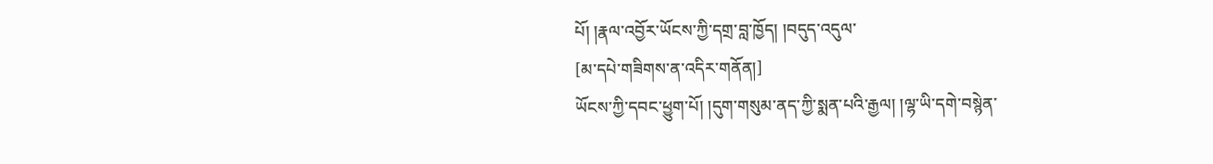པོ། །རྣལ་འབྱོར་ཡོངས་ཀྱི་དགྲ་བླ་ཁྱོད། །བདུད་འདུལ་
[མ་དཔེ་གཟིགས་ན་འདིར་གནོན།]
ཡོངས་ཀྱི་དབང་ཕྱུག་པོ། །དུག་གསུམ་ནད་ཀྱི་སྨན་པའི་རྒྱལ། །ལྷ་ཡི་དགེ་བསྙེན་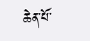ཆེན་པོ་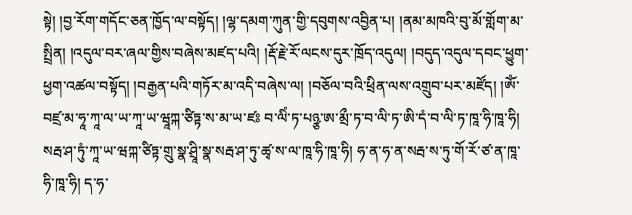སྟེ། །བྱ་རོག་གདོང་ཅན་ཁྱོད་ལ་བསྟོད། །ལྷ་དམག་ཀུན་གྱི་དབུགས་འབྱིན་པ། །ནམ་མཁའི་བུ་མོ་གློག་མ་སྤྲིན། །འདུལ་བར་ཞལ་གྱིས་བཞེས་མཛད་པའི། །རྡོ་རྗེ་རོ་ལངས་དུར་ཁྲོད་འདུལ། །བདུད་འདུལ་དབང་ཕྱུག་ཕྱག་འཚལ་བསྟོད། །བརྒྱན་པའི་གཏོར་མ་འདི་བཞེས་ལ། །བཅོལ་བའི་ཕྲིན་ལས་འགྲུབ་པར་མཛོད། །ཨོཾ་བཛྲ་མ་ཧཱ་ཀཱ་ལ་ཡ་ཀཱ་ཡ་ཝཱཀྐ་ཙིཏྟ་ས་མ་ཡ་ཛཿ བ་ལིཾ་ཏ་པཉྩ་ཨ་མྲྀ་ཏ་བ་ལི་ཏ་ཨི་དཾ་བ་ལི་ཏ་ཁཱ་ཧི་ཁཱ་ཧི། སརྦ་ཤ་ཏུཾ་ཀཱ་ཡ་ཝཀྐ་ཙིཏྟ་གྲུ་སྣ་ཤྲཱི་སྣ་སརྦ་ཤ་ཏུ་ཚྭ་ས་ལ་ཁཱ་ཧི་ཁཱ་ཧི། ཧ་ན་ཧ་ན་སརྦ་ས་ཏུ་གོ་རོ་ཙ་ན་ཁཱ་ཧི་ཁཱ་ཧི། ད་ཧ་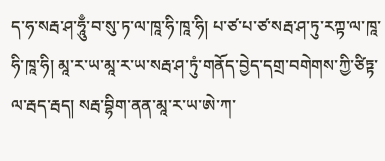ད་ཧ་སརྦ་ཤ་ཧཱུྃ་བ་སུ་ཏ་ལ་ཁཱ་ཧི་ཁཱ་ཧི། པ་ཙ་པ་ཙ་སརྦ་ཤ་ཏུ་རཀྟ་ལ་ཁཱ་ཧི་ཁཱ་ཧི། མཱ་ར་ཡ་མཱ་ར་ཡ་སརྦ་ཤ་ཏུཾ་གནོད་བྱེད་དགྲ་བགེགས་ཀྱི་ཙིཏྟ་ལ་རྦད་རྦད། སརྦ་བྷིག་ནན་མཱ་ར་ཡ་ཨེ་ཀ་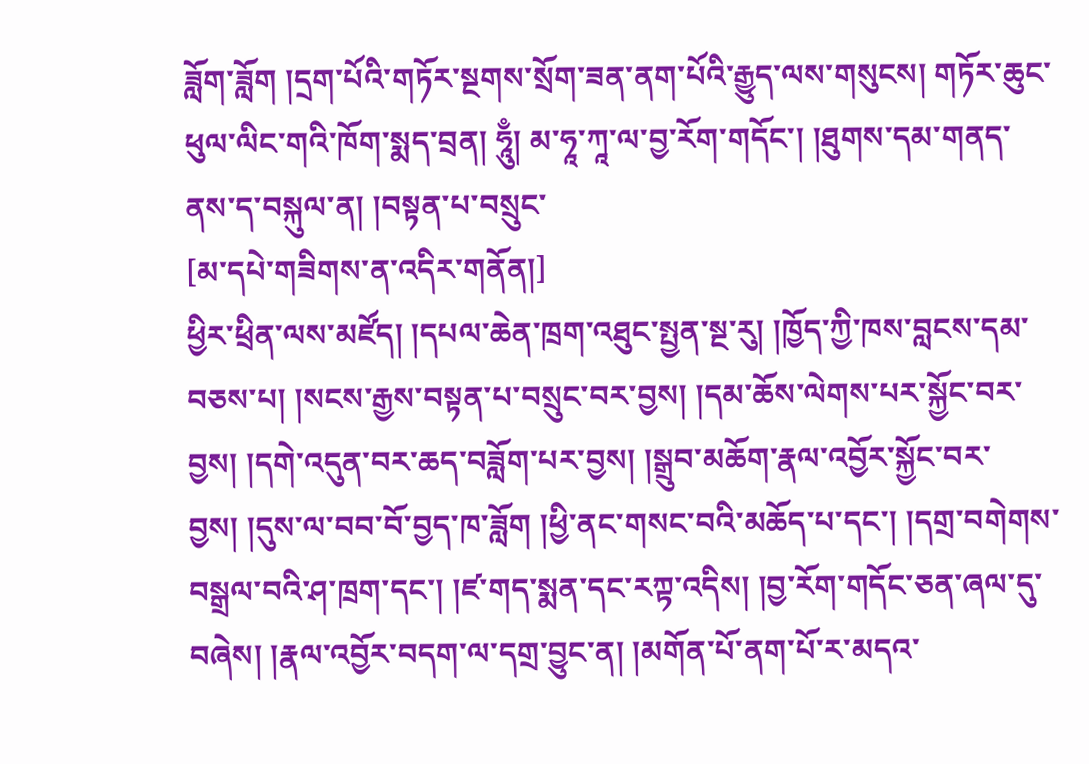ཟློག་ཟློག །དྲག་པོའི་གཏོར་སྔགས་སྲོག་ཟན་ནག་པོའི་རྒྱུད་ལས་གསུངས། གཏོར་ཆུང་ཕུལ་ལིང་གའི་ཁོག་སྨད་བྲན། ཧཱུྃ། མ་ཧཱ་ཀཱ་ལ་བྱ་རོག་གདོང་། །ཐུགས་དམ་གནད་ནས་ད་བསྐུལ་ན། །བསྟན་པ་བསྲུང་
[མ་དཔེ་གཟིགས་ན་འདིར་གནོན།]
ཕྱིར་ཕྲིན་ལས་མཛོད། །དཔལ་ཆེན་ཁྲག་འཐུང་སྤྱན་སྔ་རུ། །ཁྱོད་ཀྱི་ཁས་བླངས་དམ་བཅས་པ། །སངས་རྒྱས་བསྟན་པ་བསྲུང་བར་བྱས། །དམ་ཆོས་ལེགས་པར་སྐྱོང་བར་བྱས། །དགེ་འདུན་བར་ཆད་བཟློག་པར་བྱས། །སྒྲུབ་མཆོག་རྣལ་འབྱོར་སྐྱོང་བར་བྱས། །དུས་ལ་བབ་བོ་བྱད་ཁ་ཟློག །ཕྱི་ནང་གསང་བའི་མཆོད་པ་དང་། །དགྲ་བགེགས་བསྒྲལ་བའི་ཤ་ཁྲག་དང་། །ཛ་གད་སྨན་དང་རཀྟ་འདིས། །བྱ་རོག་གདོང་ཅན་ཞལ་དུ་བཞེས། །རྣལ་འབྱོར་བདག་ལ་དགྲ་བྱུང་ན། །མགོན་པོ་ནག་པོ་ར་མདའ་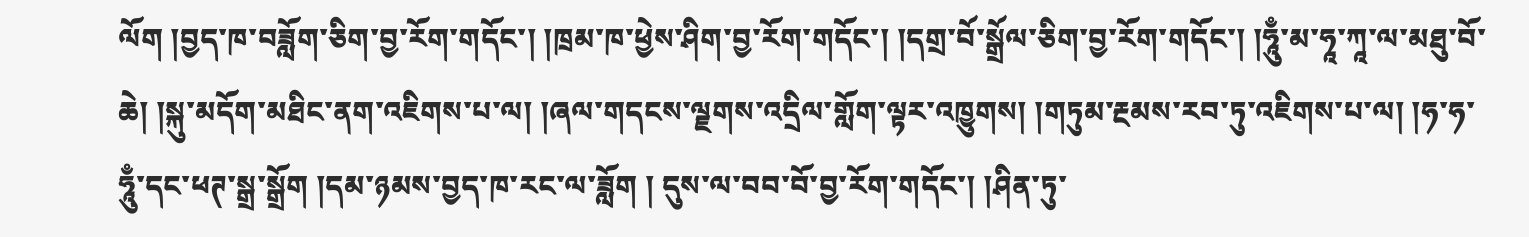ལོག །བྱད་ཁ་བཟློག་ཅིག་བྱ་རོག་གདོང་། །ཁྲམ་ཁ་ཕྱེས་ཤིག་བྱ་རོག་གདོང་། །དགྲ་བོ་སྒྲོལ་ཅིག་བྱ་རོག་གདོང་། །ཧཱུྃ་མ་ཧཱ་ཀཱ་ལ་མཐུ་བོ་ཆེ། །སྐུ་མདོག་མཐིང་ནག་འཇིགས་པ་ལ། །ཞལ་གདངས་ལྗགས་འདྲིལ་གློག་ལྟར་འཁྱུགས། །གཏུམ་རྔམས་རབ་ཏུ་འཇིགས་པ་ལ། །ཧ་ཧ་ཧཱུྃ་དང་ཕཊ་སྒྲ་སྒྲོག །དམ་ཉམས་བྱད་ཁ་རང་ལ་ཟློག ། དུས་ལ་བབ་བོ་བྱ་རོག་གདོང་། །ཤིན་ཏུ་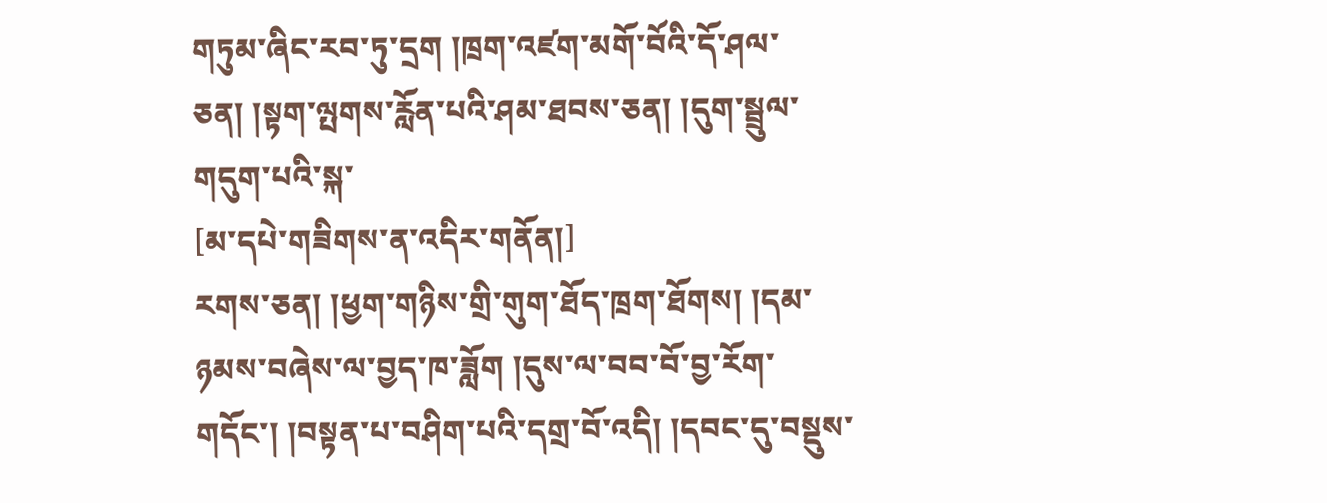གཏུམ་ཞིང་རབ་ཏུ་དྲག །ཁྲག་འཛག་མགོ་བོའི་དོ་ཤལ་ཅན། །སྟག་ལྤགས་རློན་པའི་ཤམ་ཐབས་ཅན། །དུག་སྦྲུལ་གདུག་པའི་སྐ་
[མ་དཔེ་གཟིགས་ན་འདིར་གནོན།]
རགས་ཅན། །ཕྱག་གཉིས་གྲི་གུག་ཐོད་ཁྲག་ཐོགས། །དམ་ཉམས་བཞེས་ལ་བྱད་ཁ་ཟློག །དུས་ལ་བབ་བོ་བྱ་རོག་གདོང་། །བསྟན་པ་བཤིག་པའི་དགྲ་བོ་འདི། །དབང་དུ་བསྡུས་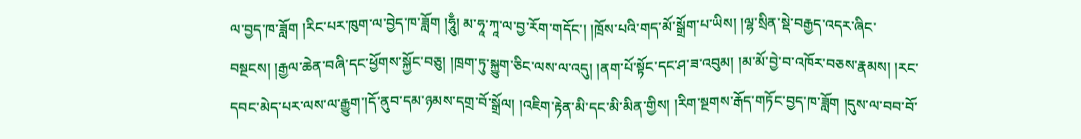ལ་བྱད་ཁ་ཟློག །རིང་པར་ཁུག་ལ་བྱེད་ཁ་ཟློག །ཧཱུྃ། མ་ཧཱ་ཀཱ་ལ་བྱ་རོག་གདོང་། །ཁྲོས་པའི་གད་མོ་སྒྲོག་པ་ཡིས། །ལྷ་སྲིན་སྡེ་བརྒྱད་འདར་ཞིང་བསྔངས། །རྒྱལ་ཆེན་བཞི་དང་ཕྱོགས་སྐྱོང་བཅུ། །ཁྲག་ཏུ་སྐྱུག་ཅིང་ལས་ལ་འདུ། །ནག་པོ་སྟོང་དང་ཤ་ཟ་འབུམ། །མ་མོ་བྱེ་བ་འཁོར་བཅས་རྣམས། །རང་དབང་མེད་པར་ལས་ལ་རྒྱུག་།དོ་ནུབ་དམ་ཉམས་དགྲ་བོ་སྒྲོལ། །འཇིག་རྟེན་མི་དང་མི་མིན་གྱིས། །རིག་སྔགས་རྒོད་གཏོང་བྱད་ཁ་ཟློག །དུས་ལ་བབ་བོ་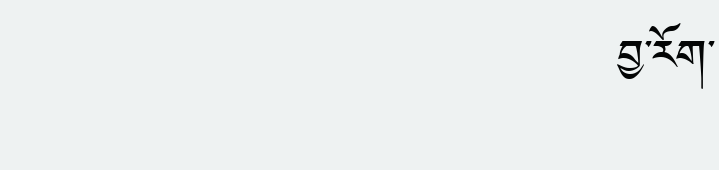བྱ་རོག་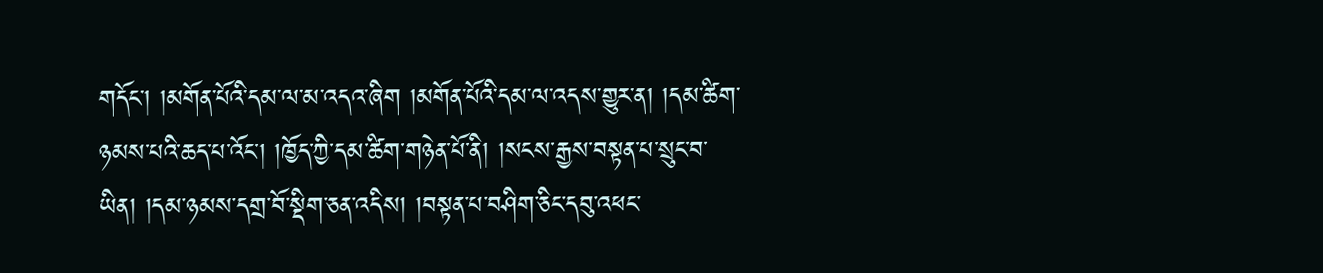གདོང་། །མགོན་པོའི་དམ་ལ་མ་འདའ་ཞིག །མགོན་པོའི་དམ་ལ་འདས་གྱུར་ན། །དམ་ཚིག་ཉམས་པའི་ཆད་པ་འོང་། །ཁྱོད་ཀྱི་དམ་ཚིག་གཉེན་པོ་ནི། །སངས་རྒྱས་བསྟན་པ་སྲུང་བ་ཡིན། །དམ་ཉམས་དགྲ་བོ་སྡིག་ཅན་འདིས། །བསྟན་པ་བཤིག་ཅིང་དབུ་འཕང་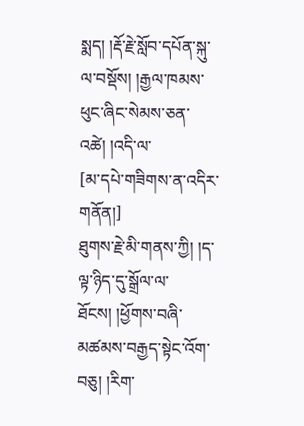སྨད། །རྡོ་རྗེ་སློབ་དཔོན་སྐུ་ལ་བསྡོས། །རྒྱལ་ཁམས་ཕུང་ཞིང་སེམས་ཅན་འཚེ། །འདི་ལ་
[མ་དཔེ་གཟིགས་ན་འདིར་གནོན།]
ཐུགས་རྗེ་མི་གནས་ཀྱི། །ད་ལྟ་ཉིད་དུ་སྒྲོལ་ལ་ཐོངས། །ཕྱོགས་བཞི་མཚམས་བརྒྱད་སྟེང་འོག་བཅུ། །རིག་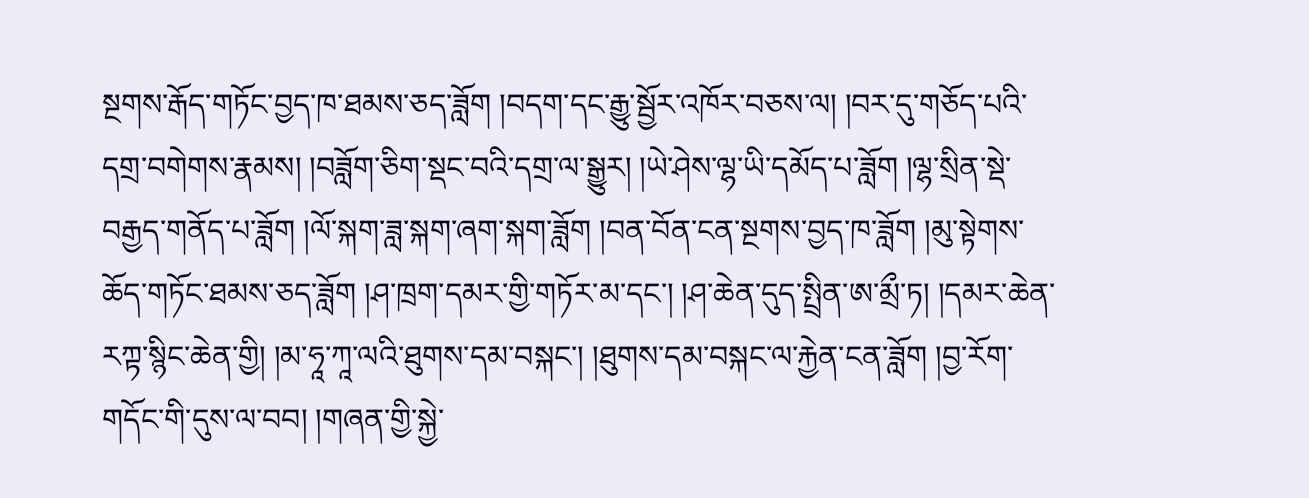སྔགས་རྒོད་གཏོང་བྱད་ཁ་ཐམས་ཅད་ཟློག །བདག་དང་རྒྱུ་སྦྱོར་འཁོར་བཅས་ལ། །བར་དུ་གཅོད་པའི་དགྲ་བགེགས་རྣམས། །བཟློག་ཅིག་སྡང་བའི་དགྲ་ལ་སྒྱུར། །ཡེ་ཤེས་ལྷ་ཡི་དམོད་པ་ཟློག །ལྷ་སྲིན་སྡེ་བརྒྱད་གནོད་པ་ཟློག །ལོ་སྐག་ཟླ་སྐག་ཞག་སྐག་ཟློག །བན་བོན་ངན་སྔགས་བྱད་ཁ་ཟློག །མུ་སྟེགས་ཆོད་གཏོང་ཐམས་ཅད་ཟློག །ཤ་ཁྲག་དམར་གྱི་གཏོར་མ་དང་། །ཤ་ཆེན་དུད་སྤྲིན་ཨ་མྲྀ་ཏ། །དམར་ཆེན་རཀྟ་སྙིང་ཆེན་གྱི། །མ་ཧཱ་ཀཱ་ལའི་ཐུགས་དམ་བསྐང་། །ཐུགས་དམ་བསྐང་ལ་རྐྱེན་ངན་ཟློག །བྱ་རོག་གདོང་གི་དུས་ལ་བབ། །གཞན་གྱི་སྐྱེ་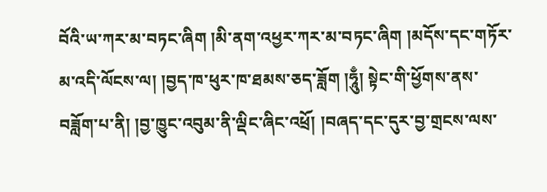བོའི་ཡ་ཀར་མ་བཏང་ཞིག །མི་ནག་འཕྱར་ཀར་མ་བཏང་ཞིག །མདོས་དང་གཏོར་མ་འདི་ལོངས་ལ། །བྱད་ཁ་ཕུར་ཁ་ཐམས་ཅད་ཟློག །ཧཱུྃ། སྟེང་གི་ཕྱོགས་ནས་བཟློག་པ་ནི། །བྱ་ཁྱུང་འབུམ་ནི་ལྡིང་ཞིང་འཕྲོ། །བཞད་དང་དུར་བྱ་གྲངས་ལས་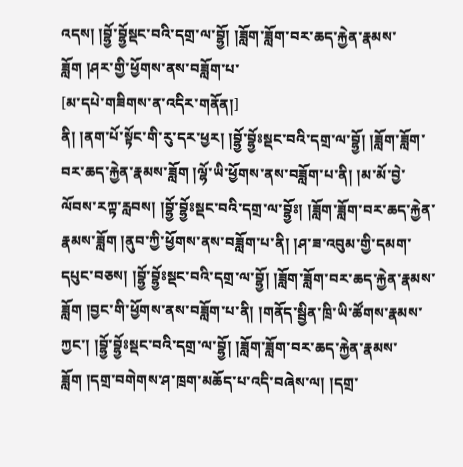འདས། །བྷྱོ་བྷྱོསྡང་བའི་དགྲ་ལ་བྷྱོ། །ཟློག་ཟློག་བར་ཆད་རྐྱེན་རྣམས་ཟློག །ཤར་གྱི་ཕྱོགས་ནས་བཟློག་པ་
[མ་དཔེ་གཟིགས་ན་འདིར་གནོན།]
ནི། །ནག་པོ་སྟོང་གི་རུ་དར་ཕྱར། །བྷྱོ་བྷྱོཿསྡང་བའི་དགྲ་ལ་བྷྱོ། །ཟློག་ཟློག་བར་ཆད་རྐྱེན་རྣམས་ཟློག །ལྷོ་ཡི་ཕྱོགས་ནས་བཟློག་པ་ནི། །མ་མོ་བྱེ་ལོབས་རཀྟ་རླབས། །བྷྱོ་བྷྱོཿསྡང་བའི་དགྲ་ལ་བྷྱོཿ། །ཟློག་ཟློག་བར་ཆད་རྐྱེན་རྣམས་ཟློག །ནུབ་ཀྱི་ཕྱོགས་ནས་བཟློག་པ་ནི། །ཤ་ཟ་འབུམ་གྱི་དམག་དཔུང་བཅས། །བྷྱོ་བྷྱོཿསྡང་བའི་དགྲ་ལ་བྷྱོ། །ཟློག་ཟློག་བར་ཆད་རྐྱེན་རྣམས་ཟློག །བྱང་གི་ཕྱོགས་ནས་བཟློག་པ་ནི། །གནོད་སྦྱིན་ཁྲི་ཡི་ཚོགས་རྣམས་ཀྱང་། །བྷྱོ་བྷྱོཿསྡང་བའི་དགྲ་ལ་བྷྱོ། །ཟློག་ཟློག་བར་ཆད་རྐྱེན་རྣམས་ཟློག །དགྲ་བགེགས་ཤ་ཁྲག་མཆོད་པ་འདི་བཞེས་ལ། །དགྲ་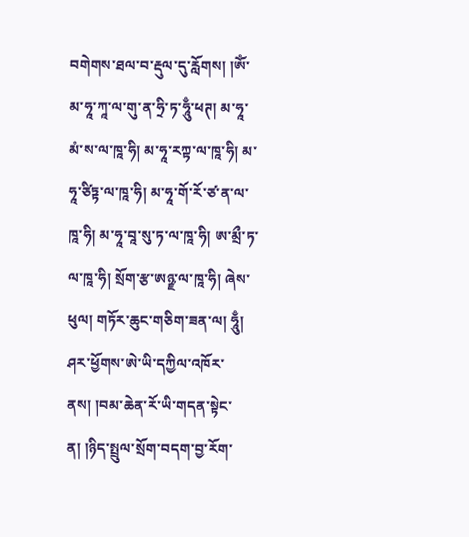བགེགས་ཐལ་བ་རྡུལ་དུ་རློགས། །ཨོཾ་མ་ཧཱ་ཀཱ་ལ་གུ་ན་ཧྲི་ཏ་ཧཱུྃ་ཕཊ། མ་ཧཱ་མཾ་ས་ལ་ཁཱ་ཧི། མ་ཧཱ་རཀྟ་ལ་ཁཱ་ཧི། མ་ཧཱ་ཙིཏྟ་ལ་ཁཱ་ཧི། མ་ཧཱ་གོ་རོ་ཙ་ན་ལ་ཁཱ་ཧི། མ་ཧཱ་བཱ་སུ་ཏ་ལ་ཁཱ་ཧི། ཨ་མྲྀ་ཏ་ལ་ཁཱ་ཧི། སྲོག་རྩ་ཨཉྫ་ལ་ཁཱ་ཧི། ཞེས་ཕུལ། གཏོར་ཆུང་གཅིག་ཟན་ལ། ཧཱུྃ། ཤར་ཕྱོགས་ཨེ་ཡི་དཀྱིལ་འཁོར་ནས། །བམ་ཆེན་རོ་ཡི་གདན་སྟེང་ན། །ཉིད་སྤྲུལ་སྲོག་བདག་བྱ་རོག་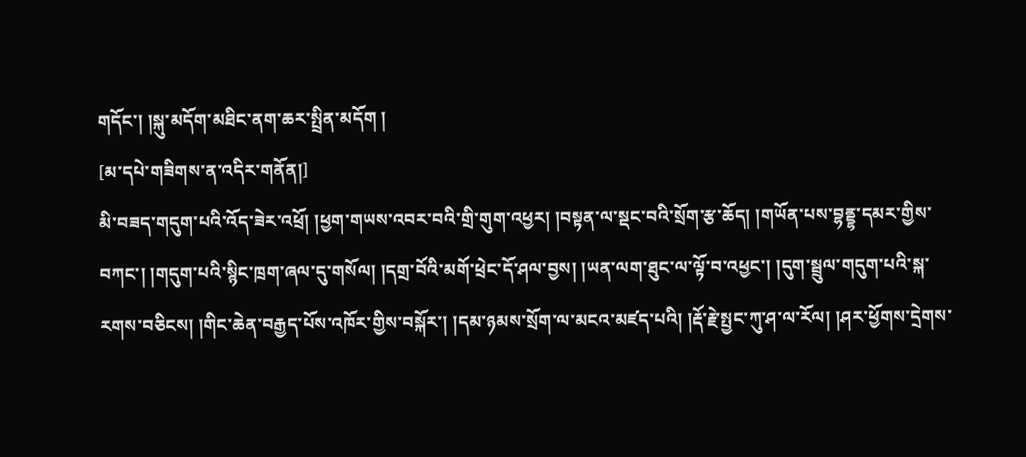གདོང་། །སྐུ་མདོག་མཐིང་ནག་ཆར་སྤྲིན་མདོག །
[མ་དཔེ་གཟིགས་ན་འདིར་གནོན།]
མི་བཟད་གདུག་པའི་འོད་ཟེར་འཕྲོ། །ཕྱག་གཡས་འབར་བའི་གྲི་གུག་འཕྱར། །བསྟན་ལ་སྡང་བའི་སྲོག་རྩ་ཆོད། །གཡོན་པས་བྷནྡྷ་དམར་གྱིས་བཀང་། །གདུག་པའི་སྙིང་ཁྲག་ཞལ་དུ་གསོལ། །དགྲ་བོའི་མགོ་ཕྲེང་དོ་ཤལ་བྱས། །ཡན་ལག་ཐུང་ལ་ལྟོ་བ་འཕྱང་། །དུག་སྦྲུལ་གདུག་པའི་སྐ་རགས་བཅིངས། །གིང་ཆེན་བརྒྱད་པོས་འཁོར་གྱིས་བསྐོར་། །དམ་ཉམས་སྲོག་ལ་མངའ་མཛད་པའི། །རྡོ་རྗེ་སྤྱང་ཀུ་ཤ་ལ་རོལ། །ཤར་ཕྱོགས་དྲེགས་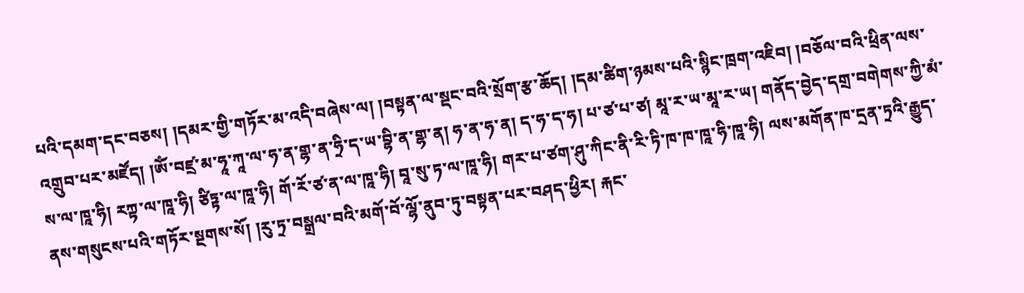པའི་དམག་དང་བཅས། །དམར་གྱི་གཏོར་མ་འདི་བཞེས་ལ། །བསྟན་ལ་སྡང་བའི་སྲོག་རྩ་ཆོད། །དམ་ཚིག་ཉམས་པའི་སྙིང་ཁྲག་འཇིབ། །བཅོལ་བའི་ཕྲིན་ལས་འགྲུབ་པར་མཛོད། །ཨོཾ་བཛྲ་མ་ཧཱ་ཀཱ་ལ་ཧ་ན་གྷ་ན་ཧྲི་ད་ཡ་བྷི་ན་གྷ་ན། ཧ་ན་ཧ་ན། ད་ཧ་ད་ཧ། པ་ཙ་པ་ཙ། མཱ་ར་ཡ་མཱ་ར་ཡ། གནོད་བྱེད་དགྲ་བགེགས་ཀྱི་མཾ་ས་ལ་ཁཱ་ཧི། རཀྟ་ལ་ཁཱ་ཧི། ཙིཏྟ་ལ་ཁཱ་ཧི། གོ་རོ་ཙ་ན་ལ་ཁཱ་ཧི། བཱ་སུ་ཏ་ལ་ཁཱ་ཧི། གར་པ་ཙག་ཤུ་ཀིང་ནི་རི་ཏི་ཁ་ཁ་ཁཱ་ཧི་ཁཱ་ཧི། ལས་མགོན་ཁ་དྲན་ཏྲའི་རྒྱུད་ནས་གསུངས་པའི་གཏོར་སྔགས་སོ། །རུ་ཏྲ་བསྒྲལ་བའི་མགོ་བོ་ལྷོ་ནུབ་ཏུ་བསྟན་པར་བཤད་ཕྱིར། རྐང་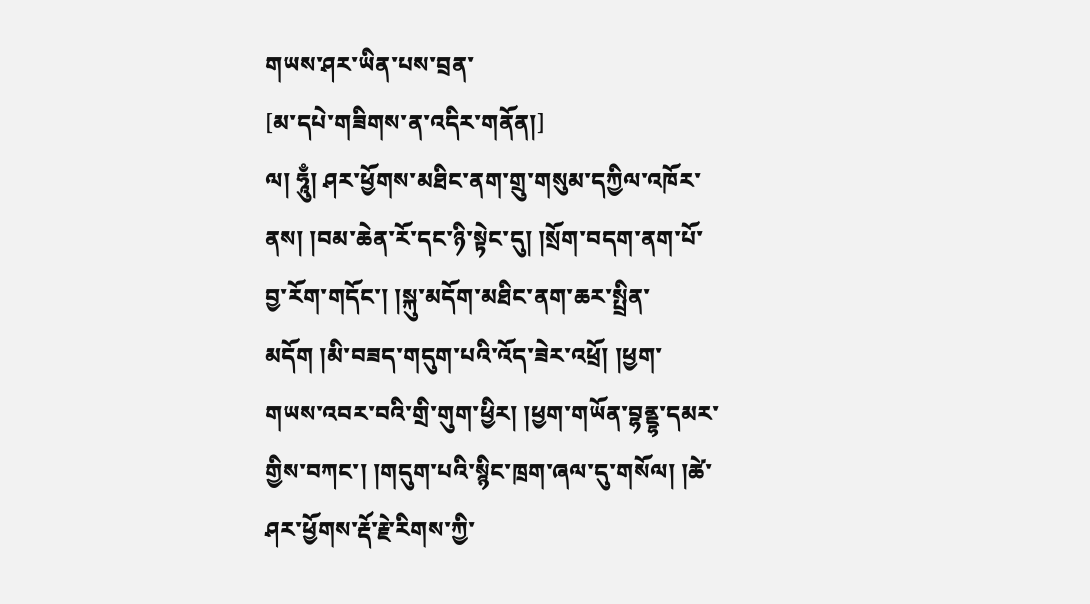གཡས་ཤར་ཡིན་པས་བྲན་
[མ་དཔེ་གཟིགས་ན་འདིར་གནོན།]
ལ། ཧཱུྃ། ཤར་ཕྱོགས་མཐིང་ནག་གྲུ་གསུམ་དཀྱིལ་འཁོར་ནས། །བམ་ཆེན་རོ་དང་ཉི་སྟེང་དུ། །སྲོག་བདག་ནག་པོ་བྱ་རོག་གདོང་། །སྐུ་མདོག་མཐིང་ནག་ཆར་སྤྲིན་མདོག །མི་བཟད་གདུག་པའི་འོད་ཟེར་འཕྲོ། །ཕྱག་གཡས་འབར་བའི་གྲི་གུག་ཕྱིར། །ཕྱག་གཡོན་བྷནྡྷ་དམར་གྱིས་བཀང་། །གདུག་པའི་སྙིང་ཁྲག་ཞལ་དུ་གསོལ། །ཚེ་ཤར་ཕྱོགས་རྡོ་རྗེ་རིགས་ཀྱི་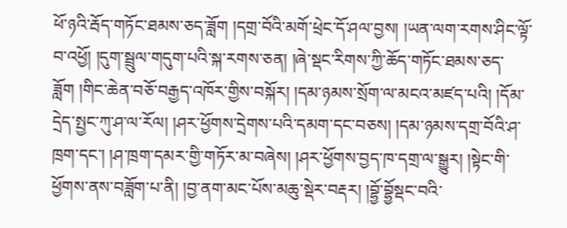ཕོ་ཉའི་རྦོད་གཏོང་ཐམས་ཅད་ཟློག །དགྲ་བོའི་མགོ་ཕྲེང་དོ་ཤལ་བྱས། །ཡན་ལག་རགས་ཤིང་ལྟོ་བ་འཕྱོ། །དུག་སྦྲུལ་གདུག་པའི་སྐ་རགས་ཅན། །ཞེ་སྡང་རིགས་ཀྱི་ཆོད་གཏོང་ཐམས་ཅད་ཟློག །གིང་ཆེན་བཅོ་བརྒྱད་འཁོར་གྱིས་བསྐོར། །དམ་ཉམས་སྲོག་ལ་མངའ་མཛད་པའི། །དོམ་དྲེད་སྤྱང་ཀུ་ཤ་ལ་རོལ། །ཤར་ཕྱོགས་དྲེགས་པའི་དམག་དང་བཅས། །དམ་ཉམས་དགྲ་བོའི་ཤ་ཁྲག་དང་། །ཤ་ཁྲག་དམར་གྱི་གཏོར་མ་བཞེས། །ཤར་ཕྱོགས་བྱད་ཁ་དགྲ་ལ་སྒྱུར། །སྟེང་གི་ཕྱོགས་ནས་བཟློག་པ་ནི། །བྱ་ནག་མང་པོས་མཆུ་སྡེར་བརྡར། །བྷྱོ་བྷྱོསྡང་བའི་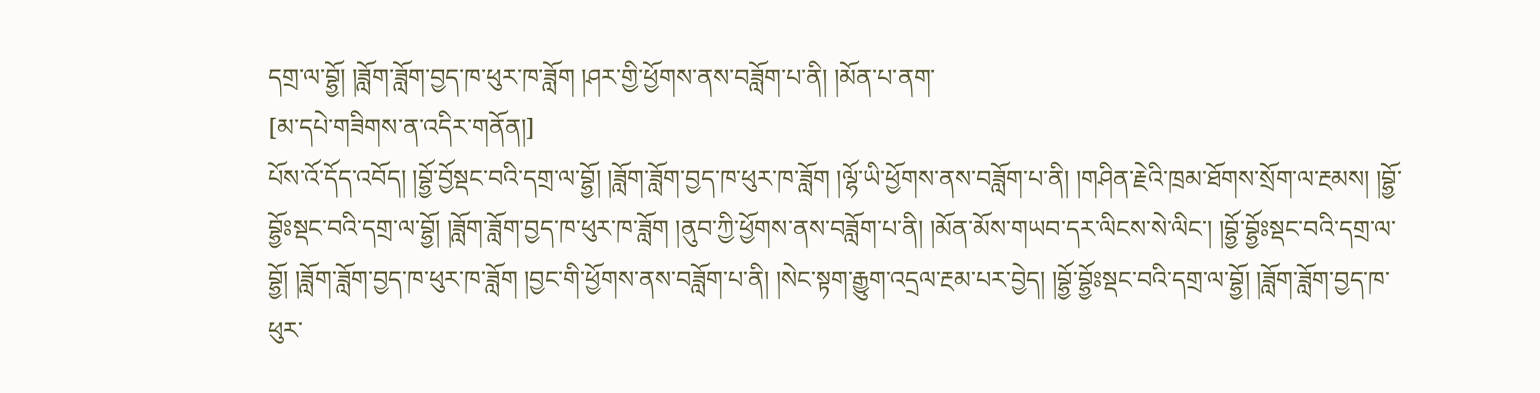དགྲ་ལ་བྷྱོ། །ཟློག་ཟློག་བྱད་ཁ་ཕུར་ཁ་ཟློག །ཤར་གྱི་ཕྱོགས་ནས་བཟློག་པ་ནི། །མོན་པ་ནག་
[མ་དཔེ་གཟིགས་ན་འདིར་གནོན།]
པོས་འོ་དོད་འབོད། །བྷྱོ་བྱོསྡང་བའི་དགྲ་ལ་བྷྱོ། །ཟློག་ཟློག་བྱད་ཁ་ཕུར་ཁ་ཟློག །ལྷོ་ཡི་ཕྱོགས་ནས་བཟློག་པ་ནི། །གཤིན་རྗེའི་ཁྲམ་ཐོགས་སྲོག་ལ་རྔམས། །བྷྱོ་བྷྱོཿསྡང་བའི་དགྲ་ལ་བྷྱོ། །ཟློག་ཟློག་བྱད་ཁ་ཕུར་ཁ་ཟློག །ནུབ་ཀྱི་ཕྱོགས་ནས་བཟློག་པ་ནི། །མོན་མོས་གཡབ་དར་ལིངས་སེ་ལིང་། །བྷྱོ་བྷྱོཿསྡང་བའི་དགྲ་ལ་བྷྱོ། །ཟློག་ཟློག་བྱད་ཁ་ཕུར་ཁ་ཟློག །བྱང་གི་ཕྱོགས་ནས་བཟློག་པ་ནི། །སེང་སྟག་རྒྱུག་འདྲལ་རྔམ་པར་བྱེད། །བྷྱོ་བྷྱོཿསྡང་བའི་དགྲ་ལ་བྷྱོ། །ཟློག་ཟློག་བྱད་ཁ་ཕུར་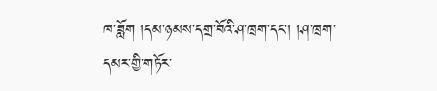ཁ་ཟློག །དམ་ཉམས་དགྲ་བོའི་ཤ་ཁྲག་དང་། །ཤ་ཁྲག་དམར་གྱི་གཏོར་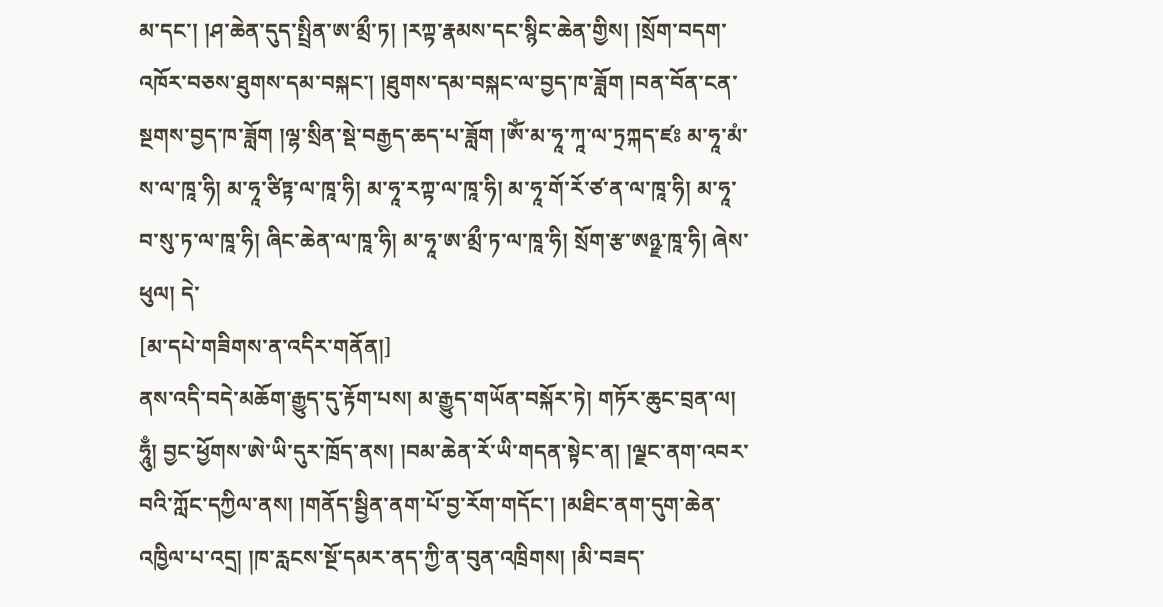མ་དང་། །ཤ་ཆེན་དུད་སྤྲིན་ཨ་མྲྀ་ཏ། །རཀྟ་རྣམས་དང་སྙིང་ཆེན་གྱིས། །སྲོག་བདག་འཁོར་བཅས་ཐུགས་དམ་བསྐང་། །ཐུགས་དམ་བསྐང་ལ་བྱད་ཁ་ཟློག །བན་བོན་ངན་སྔགས་བྱད་ཁ་ཟློག །ལྷ་སྲིན་སྡེ་བརྒྱད་ཆད་པ་ཟློག །ཨོཾ་མ་ཧཱ་ཀཱ་ལ་ཏྲཀྐད་ཛཿ མ་ཧཱ་མཾ་ས་ལ་ཁཱ་ཧི། མ་ཧཱ་ཙིཏྟ་ལ་ཁཱ་ཧི། མ་ཧཱ་རཀྟ་ལ་ཁཱ་ཧི། མ་ཧཱ་གོ་རོ་ཙ་ན་ལ་ཁཱ་ཧི། མ་ཧཱ་བ་སུ་ཏ་ལ་ཁཱ་ཧི། ཞིང་ཆེན་ལ་ཁཱ་ཧི། མ་ཧཱ་ཨ་མྲྀ་ཏ་ལ་ཁཱ་ཧི། སྲོག་རྩ་ཨཉྫ་ཁཱ་ཧི། ཞེས་ཕུལ། དེ་
[མ་དཔེ་གཟིགས་ན་འདིར་གནོན།]
ནས་འདི་བདེ་མཆོག་རྒྱུད་དུ་རྟོག་པས། མ་རྒྱུད་གཡོན་བསྐོར་ཏེ། གཏོར་ཆུང་བྲན་ལ། ཧཱུྃ། བྱང་ཕྱོགས་ཨེ་ཡི་དུར་ཁྲོད་ནས། །བམ་ཆེན་རོ་ཡི་གདན་སྟེང་ན། །ལྗང་ནག་འབར་བའི་ཀློང་དཀྱིལ་ནས། །གནོད་སྦྱིན་ནག་པོ་བྱ་རོག་གདོང་། །མཐིང་ནག་དུག་ཆེན་འཁྱིལ་པ་འདྲ། །ཁ་རླངས་སྔོ་དམར་ནད་ཀྱི་ན་བུན་འཁྲིགས། །མི་བཟད་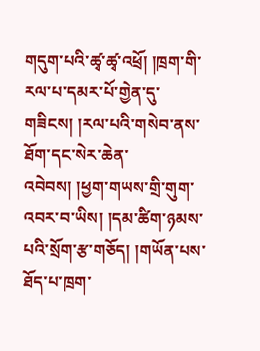གདུག་པའི་ཚྭ་ཚྭ་འཕྲོ། །ཁྲག་གི་རལ་པ་དམར་པོ་གྱེན་དུ་གཟིངས། །རལ་པའི་གསེབ་ནས་ཐོག་དང་སེར་ཆེན་འབེབས། །ཕྱག་གཡས་གྲི་གུག་འབར་བ་ཡིས། །དམ་ཚིག་ཉམས་པའི་སྲོག་རྩ་གཅོད། །གཡོན་པས་ཐོད་པ་ཁྲག་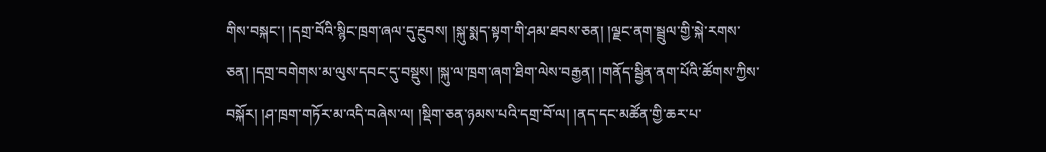གིས་བསྐང་། །དགྲ་བོའི་སྙིང་ཁྲག་ཞལ་དུ་རྔུབས། །སྐུ་སྨད་སྟག་གི་ཤམ་ཐབས་ཅན། །ལྗང་ནག་སྦྲུལ་གྱི་སྐེ་རགས་ཅན། །དགྲ་བགེགས་མ་ལུས་དབང་དུ་བསྡུས། །སྐུ་ལ་ཁྲག་ཞག་ཐིག་ལེས་བརྒྱན། །གནོད་སྦྱིན་ནག་པོའི་ཚོགས་ཀྱིས་བསྐོར། །ཤ་ཁྲག་གཏོར་མ་འདི་བཞེས་ལ། །སྡིག་ཅན་ཉམས་པའི་དགྲ་བོ་ལ། །ནད་དང་མཚོན་གྱི་ཆར་པ་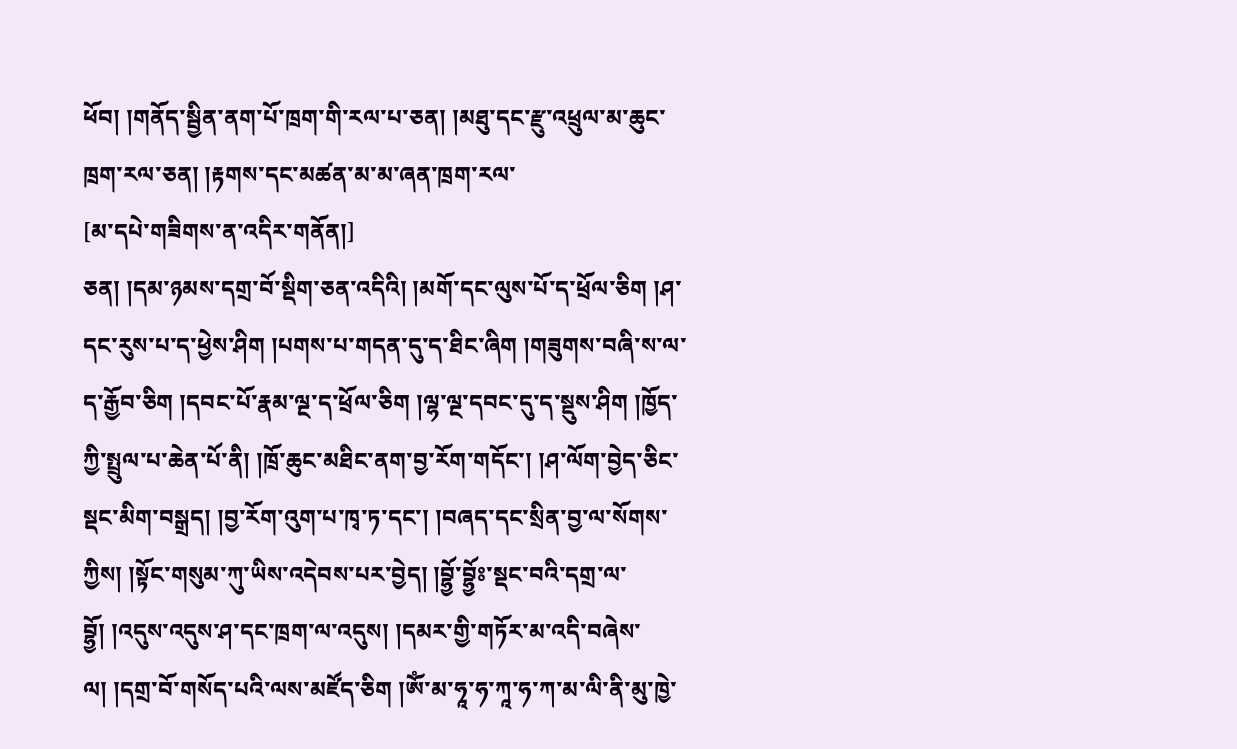ཕོབ། །གནོད་སྦྱིན་ནག་པོ་ཁྲག་གི་རལ་པ་ཅན། །མཐུ་དང་རྫུ་འཕྲུལ་མ་ཆུང་ཁྲག་རལ་ཅན། །རྟགས་དང་མཚན་མ་མ་ཞན་ཁྲག་རལ་
[མ་དཔེ་གཟིགས་ན་འདིར་གནོན།]
ཅན། །དམ་ཉམས་དགྲ་བོ་སྡིག་ཅན་འདིའི། །མགོ་དང་ལུས་པོ་ད་ཕྲོལ་ཅིག །ཤ་དང་རུས་པ་ད་ཕྱེས་ཤིག །པགས་པ་གདན་དུ་ད་ཐིང་ཞིག །གཟུགས་བཞི་ས་ལ་ད་རྒྱོབ་ཅིག །དབང་པོ་རྣམ་ལྔ་ད་ཕྲོལ་ཅིག །ལྷ་ལྔ་དབང་དུ་ད་སྡུས་ཤིག །ཁྱོད་ཀྱི་སྤྲུལ་པ་ཆེན་པོ་ནི། །ཁྲོ་ཆུང་མཐིང་ནག་བྱ་རོག་གདོང་། །ཤ་ལོག་བྱེད་ཅིང་སྡང་མིག་བསྒྲད། །བྱ་རོག་འུག་པ་ཁྭ་ཏ་དང་། །བཞད་དང་སྲིན་བྱ་ལ་སོགས་ཀྱིས། །སྟོང་གསུམ་ཀུ་ཡིས་འདེབས་པར་བྱེད། །བྷྱོ་བྷྱོཿ་སྡང་བའི་དགྲ་ལ་བྷྱོ། །འདུས་འདུས་ཤ་དང་ཁྲག་ལ་འདུས། །དམར་གྱི་གཏོར་མ་འདི་བཞེས་ལ། །དགྲ་བོ་གསོད་པའི་ལས་མཛོད་ཅིག །ཨོཾ་མ་ཧཱ་ཧ་ཀཱ་ཧ་ཀ་མ་ལི་ནི་མུ་ཁྱེ་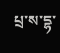པྲ་ས་དྷ་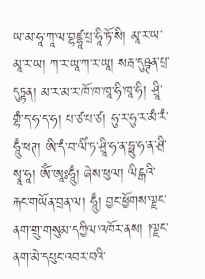ཡ་མ་ཧཱ་ཀཱ་ལ་བྷཛྷཱ་པྲ་ཧཱི་ཏོ་སི། མཱ་ར་ཡ་མཱ་ར་ཡ། ཀ་ར་ཡཱ་ཀ་ར་ཡཱ། སརྦ་དུཥྚན་པྲ་དུཏྟན། མ་ར་མ་ར་ཁོ་ཁ་ཁཱ་ཧི་ཁཱ་ཧི། ཤྲཱི་གྷཾ་ད་ཧ་ད་ཧ། པ་ཙ་པ་ཙ། ཧུ་ར་ཧུ་ར་མཾ་རཾ་ཧཱུྃ་ཕཊ། ཨི་དཾ་བ་ལིཾ་ཏ་ཤྲཱི་ཧ་ན་ཧྥུ་ཧ་ན་ཤྲི་སྭཱ་ཧཱ། ཨོཾ་ཨཱཿཧཱུྃ། ཞེས་ཕུལ། ལིངྒའི་རྐང་གཡོན་བྲན་ལ། ཧཱུྃ། བྱང་ཕྱོགས་ལྗང་ནག་གྲུ་གསུམ་དཀྱིལ་འཁོར་ནས། །ལྗང་ནག་མེ་དཔུང་འབར་བའི་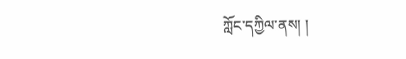ཀློང་དཀྱིལ་ནས། །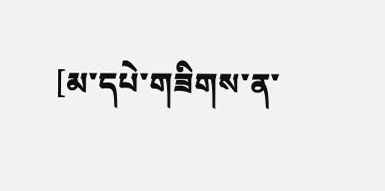[མ་དཔེ་གཟིགས་ན་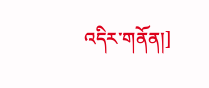འདིར་གནོན།]